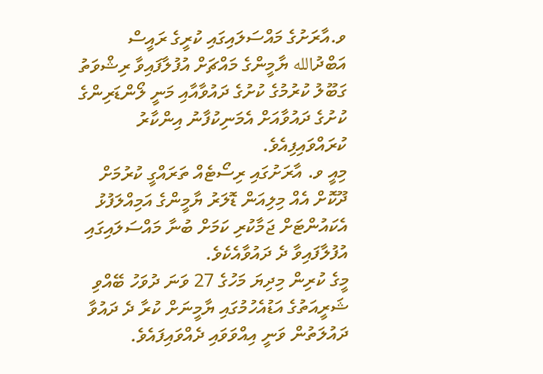ވ.އާރަށުގެ މައްސަލައިގައި ކުރީގެ ރައީސް އަބްދުالله ޔާމީންގެ މައްޗަށް އުފުލާފައިވާ ރިޝްވަތު ގަބޫލު ކުރުމުގެ ކުށުގެ ދައުވާއާއި މަނީ ލޯންޑަރިންގެ ކުށުގެ ދައުވާއަށް އެމަނިކުފާނު އިންކާރު ކުރައްވައިފިއެވެ.
މިއީ ވ. އާރަށުގައި ރިސޯޓެއް ތަރައްގީ ކުރުމަށް ދޫކޮށް އެއް މިލިއަން ޑޮލަރު ޔާމީންގެ އަމިއްލަފުޅު އެކައުންޓަށް ޖަމާކުރި ކަމަށް ބުނާ މައްސަލައިގައި އުފުލާފައިވާ ދެ ދައުވާއެކެވެ.
މީގެ ކުރިން މިދިޔަ މަހުގެ 27 ވަނަ ދުވަހު ބޭއްވި ޝަރީއަތުގެ އަޑުއެހުމުގައި ޔާމީނަށް ކުރާ ދެ ދައުވާ ދައުލަތުން ވަނީ އިއްވަވައި ދެއްވައިފައެވެ.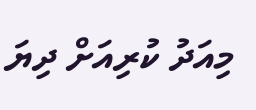މިއަދު ކުރިއަށް ދިޔަ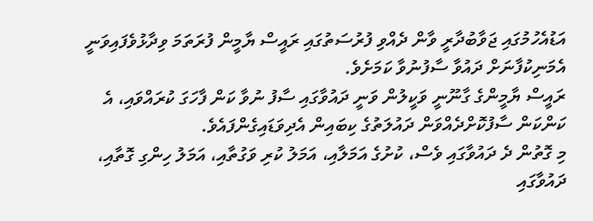އަޑުއެހުމުގައި ޖަވާބުދާރީ ވާން ދެއްވި ފުރުސަތުގައި ރައީސް ޔާމީން ފުރަތަމަ ވިދާޅުވެފައިވަނީ އެމަނިކުފާނަށް ދައުވާ ސާފުނުވާ ކަމަށެވެ.
ރައީސް ޔާމީންގެ ގާނޫނީ ވަކީލުން ވަނީ ދައުވާގައި ސާފު ނުވާ ކަން ފާހަގަ ކުރައްވައި، އެ ކަންކަން ސާފުކޮށްދެއްވަން ދައުލަތުގެ ކިބައިން އެދިވަޑައިގެންފައެވެ.
މި ގޮތުން ދެ ދައުވާގައި ވެސް، ކުށުގެ އަމަލާއި، އަމަލު ކުރި ވަގުތާއި، އަމަލު ހިންގި ގޮތާއި، ދައުވާގައި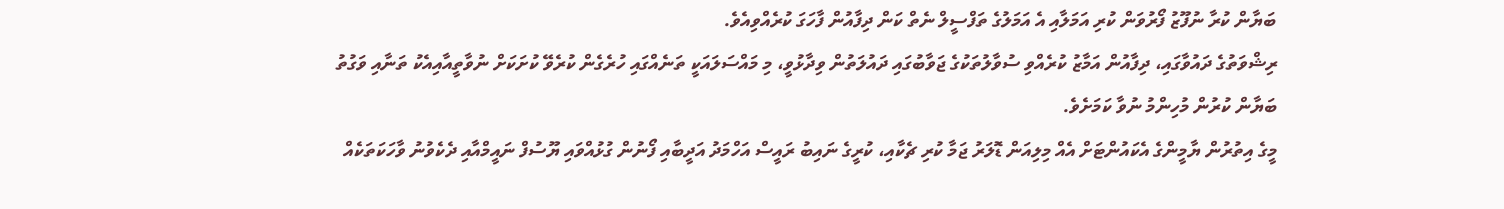ބަޔާން ކުރާ ނުފޫޒު ފޯރުވަން ކުރި އަމަލާއި އެ އަމަލުގެ ތަފްސީލް ނެތް ކަން ދިފާއުން ފާހަގަ ކުރެއްވިއެވެ.
ރިޝްވަތުގެ ދައުވާގައި، ދިފާއުން އަމާޒު ކުރެއްވި ސުވާލުތަކުގެ ޖަވާބުގައި ދައުލަތުން ވިދާޅުވީ، މި މައްސަލައަކީ ތަނެއްގައި ހުރެގެން ކުރެވޭ ކުށަކަށް ނުވާތީއާއިއެކު ތަނާއި ވަގުތު ބަޔާން ކުރުން މުހިންމު ނުވާ ކަމަށެވެ.
މީގެ އިތުރުން ޔާމީންގެ އެކައުންޓަށް އެއް މިލިއަން ޑޮލަރު ޖަމާ ކުރި ޗެކާއި، ކުރީގެ ނައިބު ރައީސް އަހްމަދު އަދީބާއި ފޯނުން ގުޅުއްވައި ޔޫސުފް ނައީމްއާއި ދެކެވުނު ވާހަކަތަކެއް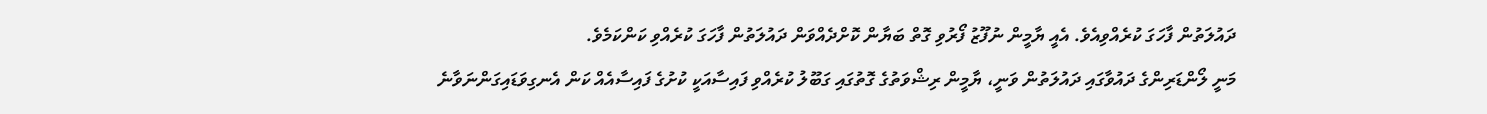ދައުލަތުން ފާހަގަ ކުރެއްވިއެވެ. އެއީ ޔާމީން ނުފޫޒު ފޯރުވި ގޮތް ބަޔާން ކޮށްދެއްވަން ދައުލަތުން ފާހަގަ ކުރެއްވި ކަންކަމެވެ.
މަނީ ލޯންޑަރިންގެ ދައުވާގައި ދައުލަތުން ވަނީ، ޔާމީން ރިޝްވަތުގެ ގޮތުގައި ގަބޫލު ކުރެއްވި ފައިސާއަކީ ކުށުގެ ފައިސާއެއް ކަން އެނގިވަޑައިގަންނަވާނެ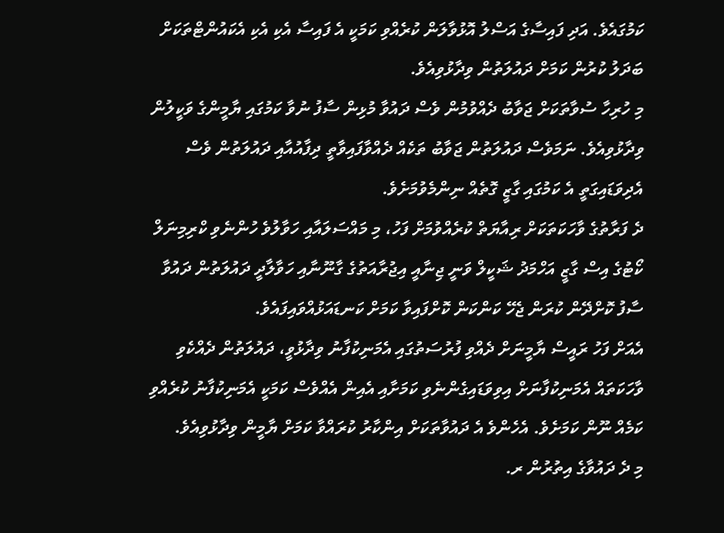ކަމުގައެވެ. އަދި ފައިސާގެ އަސްލު އޮޅުވާލަން ކުރެއްވި ކަމަކީ އެ ފައިސާ އެކި އެކި އެކައުންޓްތަކަށް ބަދަލު ކުރުން ކަމަށް ދައުލަތުން ވިދާޅުވިއެވެ.
މި ހުރިހާ ސުވާތަކަށް ޖަވާބު ދެއްވުމުން ވެސް ދައުވާ މުޅިން ސާފު ނުވާ ކަމުގައި ޔާމީންގެ ވަކީލުން ވިދާޅުވިއެވެ. ނަމަވެސް ދައުލަތުން ޖަވާބު ތަކެއް ދެއްވާފައިވާތީ ދިފާއުއާއި ދައުލަތުން ވެސް އެދިވަޑައިގަތީ އެ ކަމުގައި ގާޒީ ގޮތެއް ނިންމެވުމަށެވެ.
ދެ ފަރާތުގެ ވާހަކަތަކަށް ރިއާޔަތް ކުރެއްވުމަށް ފަހު، މި މައްސަލައާއި ހަވާލުވެ ހުންނެވި ކްރިމިނަލް ކޯޓުގެ އިސް ގާޒީ އަހްމަދު ޝަކީލް ވަނީ ޖިނާއީ އިޖުރާއަތުގެ ގާނޫނާއި ހަވާލާދީ ދައުލަތުން ދައުވާ ސާފު ކޮށްދޭން ކުރަން ޖެހޭ ކަންކަން ކޮށްފައިވާ ކަމަށް ކަނޑައަޅުއްވައިފައެވެ.
އެއަށް ފަހު ރައީސް ޔާމީނަށް ދެއްވި ފުރުސަތުގައި އެމަނިކުފާނު ވިދާޅުވީ، ދައުލަތުން ދެއްކެވި ވާހަކަތައް އެމަނިކުފާނަށް އިވިވަޑައިގެންނެވި ކަމަށާއި އެއިން އެއްވެސް ކަމަކީ އެމަނިކުފާނު ކުރެއްވި ކަމެއް ނޫން ކަމަށެވެ. އެހެންވެ އެ ދައުވާތަކަށް އިންކާރު ކުރައްވާ ކަމަށް ޔާމީން ވިދާޅުވިއެވެ.
މި ދެ ދައުވާގެ އިތުރުން ރ.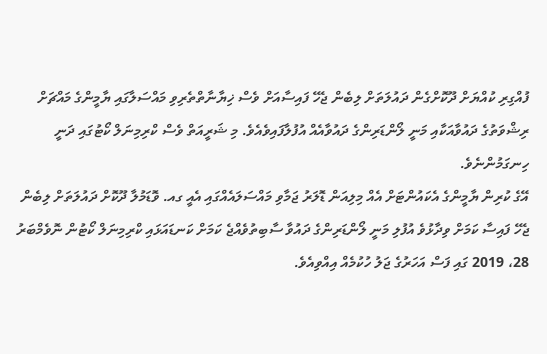ފުއްގިރި ކުއްޔަށް ދޫކޮށްގެން ދައުލަތަށް ލިބެން ޖެހޭ ފައިސާއަށް ވެސް ޚިޔާނާތްތެރިވި މައްސަލާގައި ޔާމީންގެ މައްޗަށް ރިޝްވަތުގެ ދައުވާއަކާއި މަނީ ލޯންޑަރިންގެ ދައުވާއެއް އުފުލާފައިވެއެވެ. މި ޝަރީއަތް ވެސް ކްރިމިނަލް ކޯޓުގައި ދަނީ ހިނގަމުންނެވެ.
އޭގެ ކުރިން ޔާމީންގެ އެކައުންޓަށް އެއް މިލިއަން ޑޮލަރު ޖަމާވި މައްސަލައެއްގައި އެއީ ގއ. ވޮޑަމުލާ ދޫކޮށް ދައުލަތަށް ލިބެން ޖެހޭ ފައިސާ ކަމަށް ވިދާޅުވެ އުފުލި މަނީ ލޯންޑަރިންގެ ދައުވާ ސާބިތުވެއްޖެ ކަމަށް ކަނޑައަޅައި ކްރިމިނަލް ކޯޓުން ނޮވެމްބަރު 28، 2019 ގައި ފަސް އަހަރުގެ ޖަލު ހުކުމެއް އިއްވިއެވެ.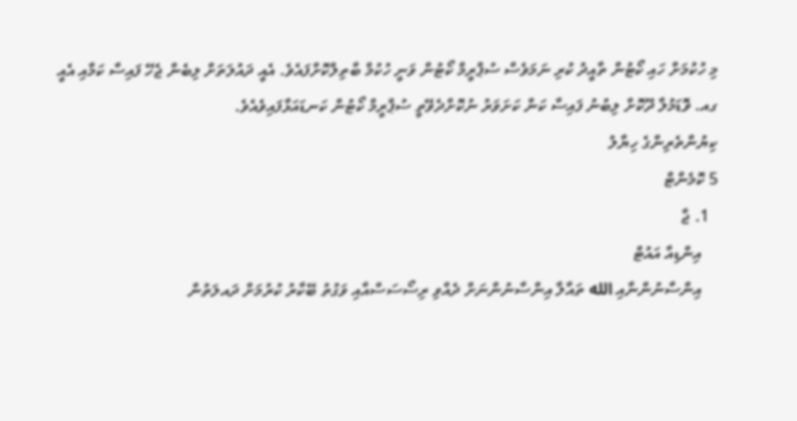މި ހުކުމަށް ހައި ކޯޓުން ތާއީދު ކުރި ނަމަވެސް ސުޕްރީމް ކޯޓުން ވަނީ ހުކުމް ބާތިލްކޮށްފައެވެ. އެއީ ދައުލަތަށް ލިބެން ޖެހޭ ފައިސާ ކަމާއި އެއީ ގއ. ވޮޑަމުލާ ދޫކޮށް ލިބުނު ފައިސާ ކަން ކަށަވަރު ނުކޮށްދެވޭތީ ސުޕްރީމް ކޯޓުން ކަނޑައަޅާފައިވެއެވެ.
ކިޔުންތެރިންގެ ހިޔާލު
5 ކޮމެންޓް
  1. ޖާ
    އިންޑިއާ އައުޓް
    އިންސާނުންނާއި الله ތައާލާ އިންސާނުންނަށް ދެއްވި ރިސޯސަސްއާއި ވަގުތު ބޭކާރު ކުރުމަށް ދައލަތުން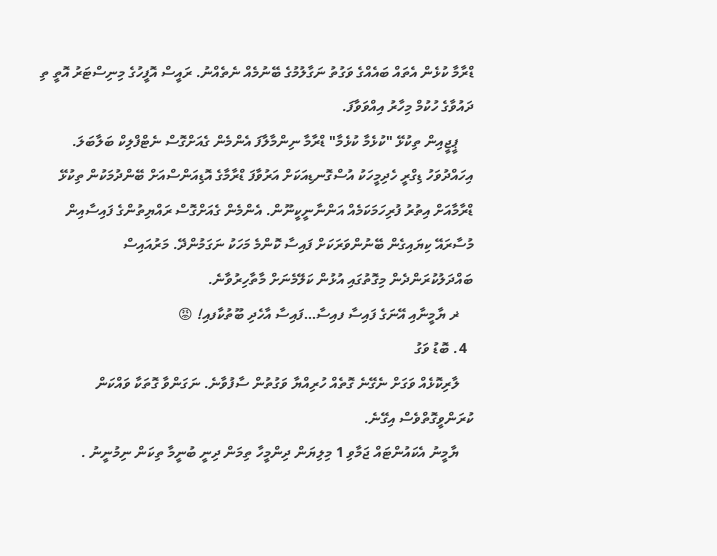ޑްރާމާ ކުޅެން އެތައް ބައެއްގެ ވަގުތު ނަގާލުމުގެ ބޭނުމެއް ނެތެއްނު. ރައީސް އޮފީހުގެ މިނިސްޓަރު އޮތީ ތި ދައުވާގެ ހުކުމް މިހާރު އިއްވަވާފަ.
    ޕީޖީއިން ތިކުޅޭ "ކުޅެމާ ކުޅެމާ" ޑްރާމާ ނިންމާލާފަ އެންމެން ގެއަށްގޮސް ނެޓްފްލިކް ބަލާބަލަ. އިހައްދުވަހު ޑިގްރީ ހެދިމީހަކު އުސްގޮނޑިއަކަށް އަރުވާފަ ޑްރާމާގެ އޮޑިއަންސްއަށް ބޭންދުމަކުން ތިކުޅޭ ޑްރާމާއަށް އިތުރު ފުރިހަމަކަމެއް އަންނާނީކީނޫން. އެންމެން ގެއަށްގޮސް ރައްޔިތުންގެ ފައިސާއިން މުސާރައޭ ކިޔައިގެން ބޭނުންވަރަކަށް ފައިސާ ކޮންމެ މަހަކު ނަގަމުންދޭ. މަރުއައިސް ބައްދަލުކުރަންދެން މިގޮތުގައި އުޅުން ކަލޭމެނަށް މާތާހިރުވާނެ.
    ޜ ޔާމީނާއި އޭނަގެ ފައިސާ ފއިސާ…ފައިސާ އާހެދި ބޫތުކާފއި! 😡
  4. ބޮޑު ވަގު
    ލާރިކޮޅެއް ވަގަށް ނެގޭނެ ގޮތެއް ހުރިއްޔާ ވަގުތުން ސާފުވާނެ. ނަގަންވާ ގޮތަކާ ވައްކަން ކުރަންވީގޮތްވެސް އިގޭނެ.
    ޔާމީނު އެކައުންޓައް ޖަމާވި 1 މިލިޔަން ދިންމީހާ ތިމަން ދިނީ ބުނީމާ ތިކަން ނިމުނީނު .